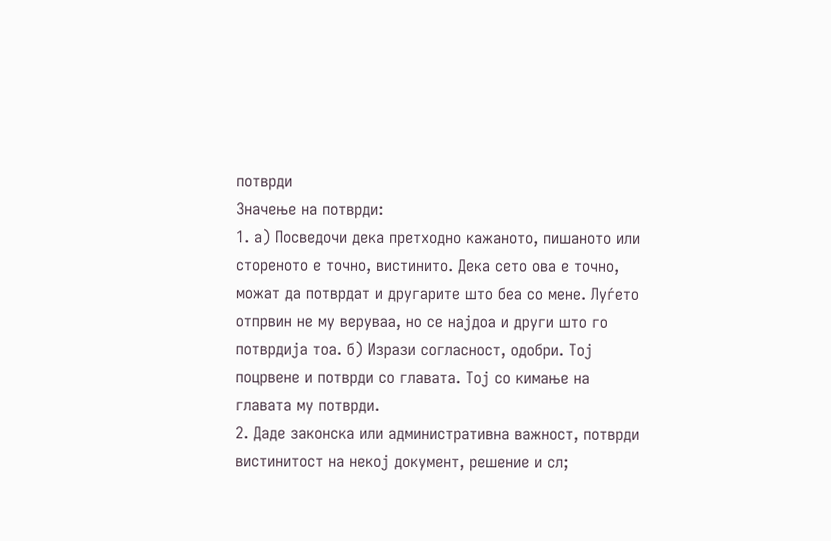потврди
Значење на потврди:
1. а) Посведочи дека претходно кажаното, пишаното или стореното е точно, вистинито. Дека сето ова е точно, можат да потврдат и другарите што беа со мене. Луѓето отпрвин не му веруваа, но се најдоа и други што го потврдија тоа. б) Изрази согласност, одобри. Тој поцрвене и потврди со главата. Тој со кимање на главата му потврди.
2. Даде законска или административна важност, потврди вистинитост на некој документ, решение и сл;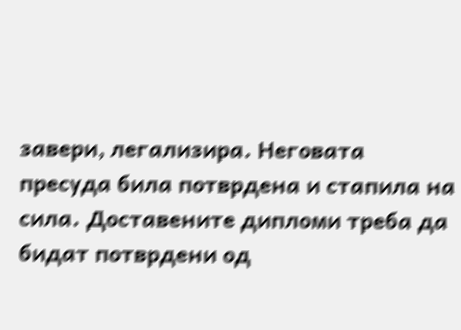завери, легализира. Неговата пресуда била потврдена и стапила на сила. Доставените дипломи треба да бидат потврдени од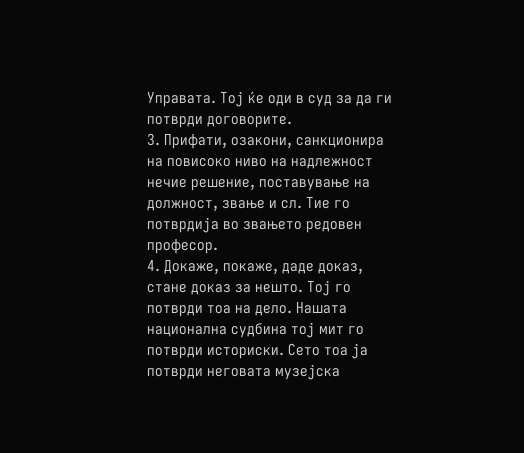Управата. Тој ќе оди в суд за да ги потврди договорите.
3. Прифати, озакони, санкционира на повисоко ниво на надлежност нечие решение, поставување на должност, звање и сл. Тие го потврдија во звањето редовен професор.
4. Докаже, покаже, даде доказ, стане доказ за нешто. Тој го потврди тоа на дело. Нашата национална судбина тој мит го потврди историски. Сето тоа ја потврди неговата музејска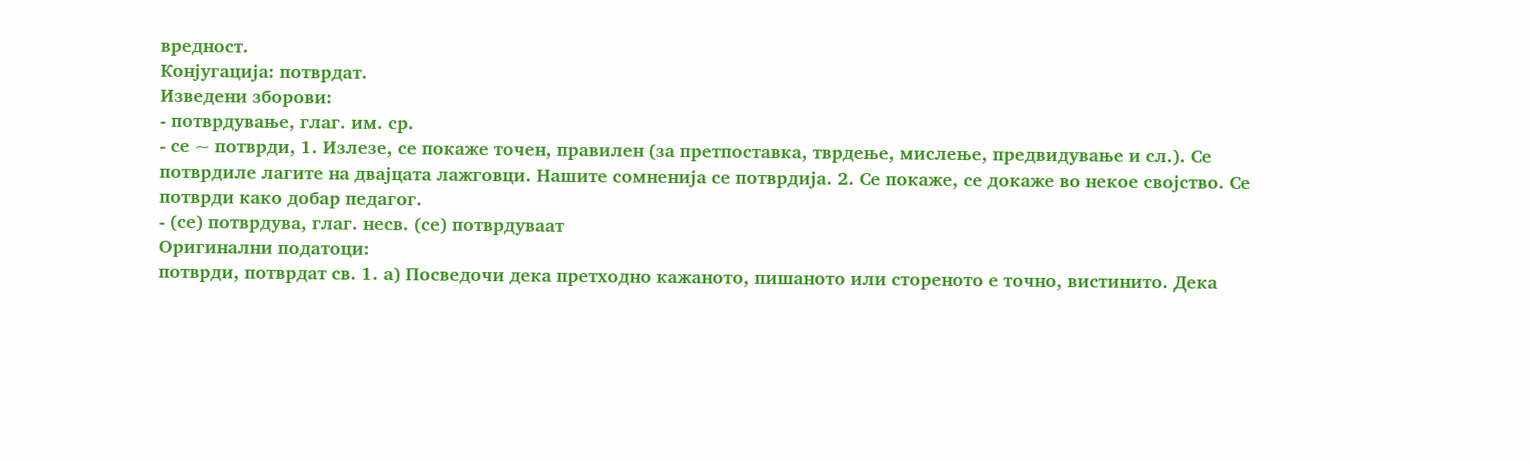вредност.
Конјугација: потврдат.
Изведени зборови:
- потврдување, глаг. им. ср.
- се ~ потврди, 1. Излезе, се покаже точен, правилен (за претпоставка, тврдење, мислење, предвидување и сл.). Се потврдиле лагите на двајцата лажговци. Нашите сомненија се потврдија. 2. Се покаже, се докаже во некое својство. Се потврди како добар педагог.
- (се) потврдува, глаг. несв. (се) потврдуваат
Оригинални податоци:
потврди, потврдат св. 1. а) Посведочи дека претходно кажаното, пишаното или стореното е точно, вистинито. Дека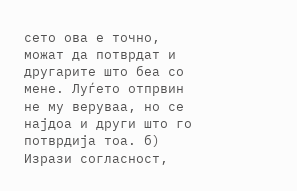сето ова е точно, можат да потврдат и другарите што беа со мене. Луѓето отпрвин не му веруваа, но се најдоа и други што го потврдија тоа. б) Изрази согласност,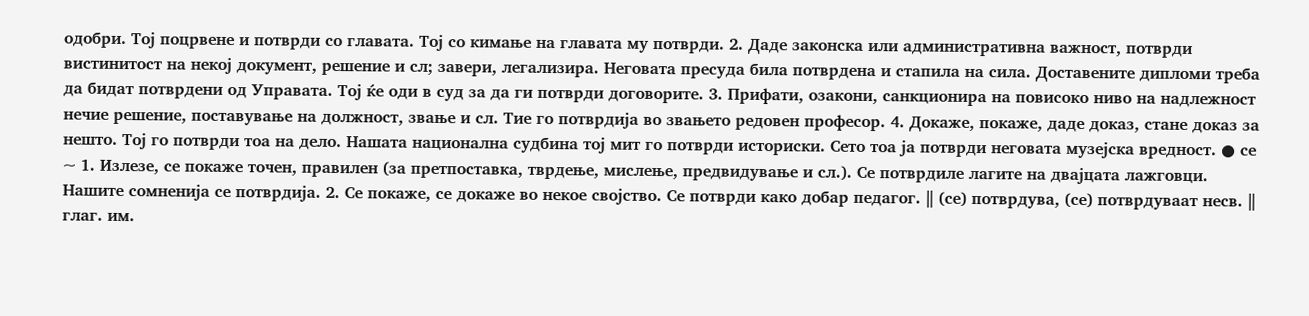одобри. Тој поцрвене и потврди со главата. Тој со кимање на главата му потврди. 2. Даде законска или административна важност, потврди вистинитост на некој документ, решение и сл; завери, легализира. Неговата пресуда била потврдена и стапила на сила. Доставените дипломи треба да бидат потврдени од Управата. Тој ќе оди в суд за да ги потврди договорите. 3. Прифати, озакони, санкционира на повисоко ниво на надлежност нечие решение, поставување на должност, звање и сл. Тие го потврдија во звањето редовен професор. 4. Докаже, покаже, даде доказ, стане доказ за нешто. Тој го потврди тоа на дело. Нашата национална судбина тој мит го потврди историски. Сето тоа ја потврди неговата музејска вредност. ● се ~ 1. Излезе, се покаже точен, правилен (за претпоставка, тврдење, мислење, предвидување и сл.). Се потврдиле лагите на двајцата лажговци. Нашите сомненија се потврдија. 2. Се покаже, се докаже во некое својство. Се потврди како добар педагог. ‖ (се) потврдува, (се) потврдуваат несв. ‖ глаг. им.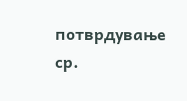потврдување ср.